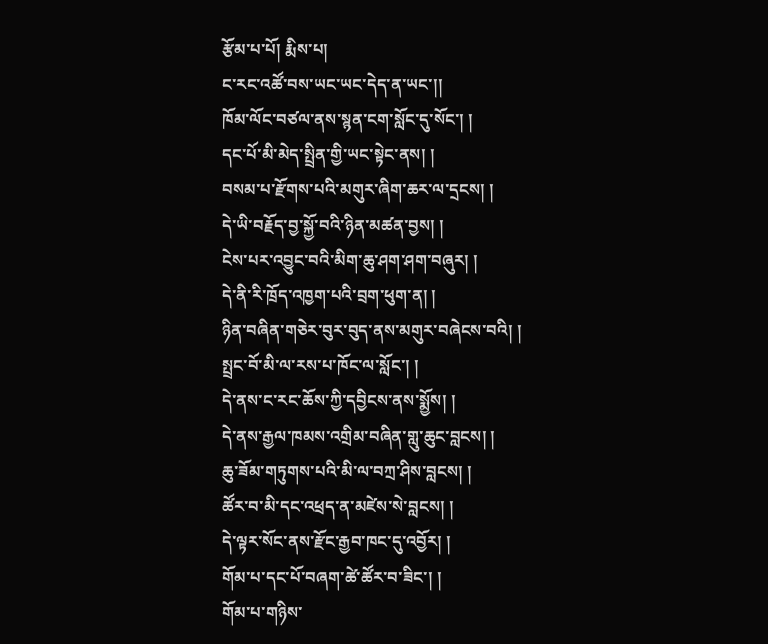རྩོམ་པ་པོ། རྨིས་པ།
ང་རང་འཚོ་བས་ཡང་ཡང་དེད་ན་ཡང་།།
ཁོམ་ལོང་བཙལ་ནས་སྙན་ངག་སློང་དུ་སོང་། །
དང་པོ་མི་མེད་སྤྲིན་གྱི་ཡང་སྟེང་ནས། །
བསམ་པ་རྫོགས་པའི་མགུར་ཞིག་ཆར་ལ་དྲངས། །
དེ་ཡི་བརྗོད་བྱ་སྐྱོ་བའི་ཉིན་མཚན་བྱས། །
ངེས་པར་འབྱུང་བའི་མིག་ཆུ་ཤག་ཤག་བཞུར། །
དེ་ནི་རི་ཁྲོད་འཁྱག་པའི་བྲག་ཕུག་ན། །
ཉིན་བཞིན་གཅེར་བུར་བུད་ནས་མགུར་བཞེངས་བའི། །
སྤྲང་བོ་མི་ལ་རས་པ་ཁོང་ལ་སློང་། །
དེ་ནས་ང་རང་ཆོས་ཀྱི་དབྱིངས་ནས་སྨྱོས། །
དེ་ནས་རྒྱལ་ཁམས་འགྲིམ་བཞིན་གླུ་ཆུང་བླངས། །
ཆུ་ཟོམ་གཏུགས་པའི་མི་ལ་བཀྲ་ཤིས་བླངས། །
ཚོར་བ་མི་དང་འཕྲད་ན་མཛེས་སེ་བླངས། །
དེ་ལྟར་སོང་ནས་རྫོང་རྒྱབ་ཁང་དུ་འབྱོར། །
གོམ་པ་དང་པོ་བཞག་ཚེ་ཚོར་བ་ཟིང་། །
གོམ་པ་གཉིས་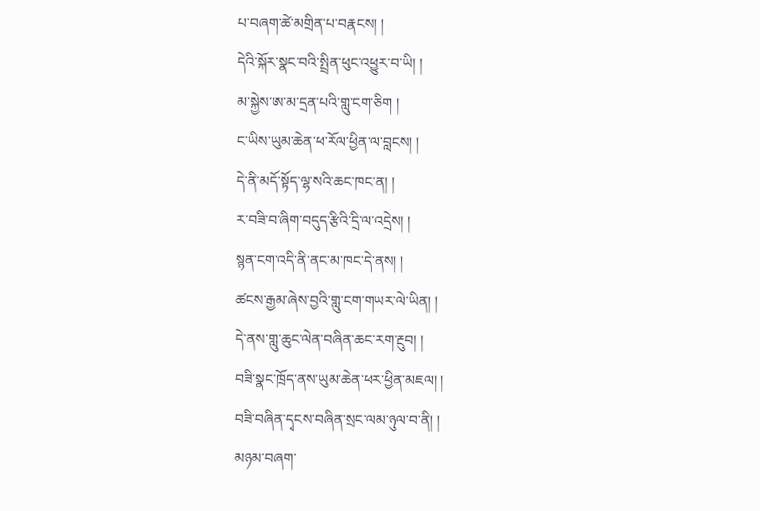པ་བཞག་ཚེ་མགྲིན་པ་བརྣངས། །
དེའི་སྐོར་སྣང་བའི་སྤྲིན་ཕུང་འཕྱུར་བ་ཡི། །
མ་སྐྱེས་ཨ་མ་དྲན་པའི་གླུ་ངག་ཅིག །
ང་ཡིས་ཡུམ་ཆེན་ཕ་རོལ་ཕྱིན་ལ་བླངས། །
དེ་ནི་མདོ་སྟོད་ལྷ་སའི་ཆང་ཁང་ན། །
ར་བཟི་བ་ཞིག་བདུད་རྩིའི་དྲི་ལ་འདྲེས། །
སྙན་ངག་འདི་ནི་ནང་མ་ཁང་དེ་ནས། །
ཚངས་རྒྱམ་ཞེས་བྱའི་གླུ་ངག་གཡར་ལེ་ཡིན། །
དེ་ནས་གླུ་ཆུང་ལེན་བཞིན་ཆང་རག་རྔུབ། །
བཟི་སྣང་ཁྲོད་ནས་ཡུམ་ཆེན་ཕར་ཕྱིན་མཇལ། །
བཟི་བཞིན་དྭངས་བཞིན་སྲང་ལམ་ཉུལ་བ་ནི། །
མཉམ་བཞག་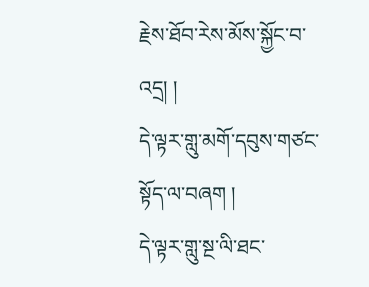རྗེས་ཐོབ་རེས་མོས་སྐྱོང་བ་འདྲ། །
དེ་ལྟར་གླུ་མགོ་དབུས་གཙང་སྟོད་ལ་བཞག །
དེ་ལྟར་གླུ་སྔ་ལི་ཐང་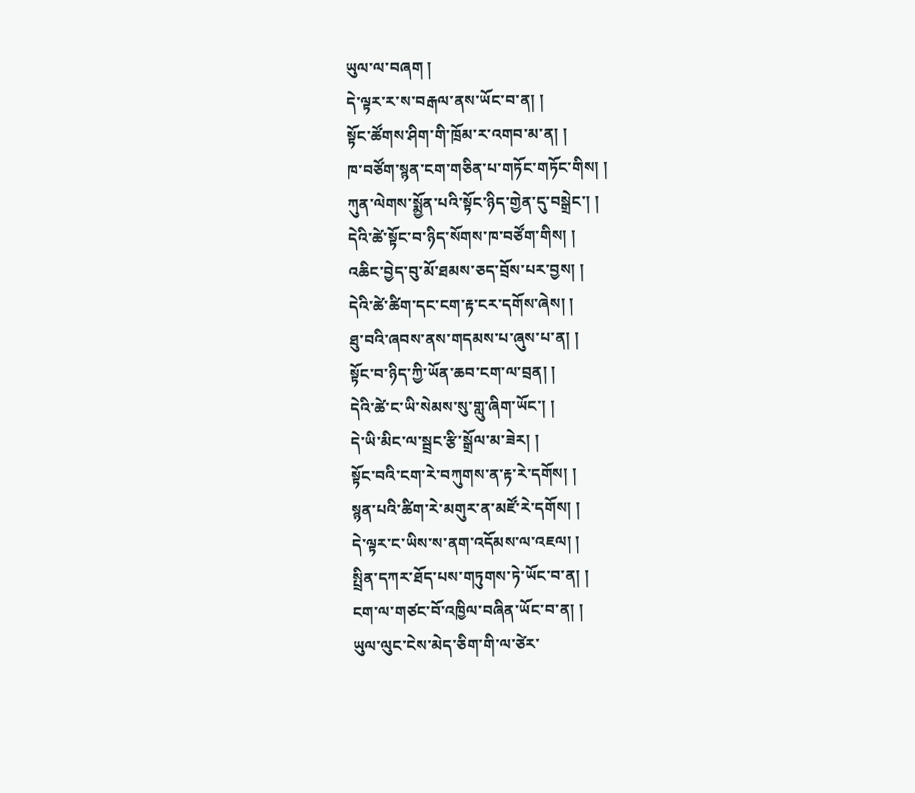ཡུལ་ལ་བཞག །
དེ་ལྟར་ར་ས་བརྒལ་ནས་ཡོང་བ་ན། །
སྟོང་ཚོགས་ཤིག་གི་ཁྲོམ་ར་འགབ་མ་ན། །
ཁ་བཙོག་སྙན་ངག་གཅིན་པ་གཏོང་གཏོང་གིས། །
ཀུན་ལེགས་སྨྱོན་པའི་སྟོང་ཉིད་གྱེན་དུ་བསྒྲེང་། །
དེའི་ཚེ་སྟོང་བ་ཉིད་སོགས་ཁ་བཙོག་གིས། །
འཆིང་བྱེད་བུ་མོ་ཐམས་ཅད་བྲོས་པར་བྱས། །
དེའི་ཚེ་ཚིག་དང་ངག་རྟ་ངར་དགོས་ཞེས། །
ཐུ་བའི་ཞབས་ནས་གདམས་པ་ཞུས་པ་ན། །
སྟོང་བ་ཉིད་ཀྱི་ཡོན་ཆབ་ངག་ལ་བྲན། །
དེའི་ཚེ་ང་ཡི་སེམས་སུ་གླུ་ཞིག་ཡོང་། །
དེ་ཡི་མིང་ལ་སྦྲང་རྩི་སྒྲོལ་མ་ཟེར། །
སྟོང་བའི་ངག་རེ་བཀུགས་ན་རྟ་རེ་དགོས། །
སྙན་པའི་ཚིག་རེ་མགུར་ན་མཛོ་རེ་དགོས། །
དེ་ལྟར་ང་ཡིས་ས་ནག་འདོམས་ལ་འཇལ། །
སྤྲིན་དཀར་ཐོད་པས་གཏུགས་ཏེ་ཡོང་བ་ན། །
ངག་ལ་གཙང་བོ་འཁྱིལ་བཞིན་ཡོང་བ་ན། །
ཡུལ་ལུང་ངེས་མེད་ཅིག་གི་ལ་ཙེར་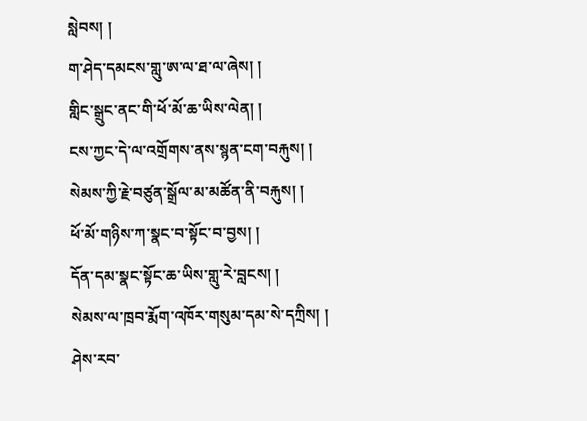སླེབས། །
ག་ཤེད་དམངས་གླུ་ཨ་ལ་ཐ་ལ་ཞེས། །
གླིང་སྒྲུང་ནང་གི་ཕོ་མོ་ཆ་ཡིས་ལེན། །
ངས་ཀྱང་དེ་ལ་འགྲོགས་ནས་སྙན་ངག་བརྐུས། །
སེམས་ཀྱི་རྗེ་བཙུན་སྒྲོལ་མ་མཚོན་ནི་བརྐུས། །
ཕོ་མོ་གཉིས་ཀ་སྣང་བ་སྟོང་བ་བྱས། །
དོན་དམ་སྣང་སྟོང་ཆ་ཡིས་གླུ་རེ་བླངས། །
སེམས་ལ་ཁྲབ་རྨོག་འཁོར་གསུམ་དམ་སེ་དཀྲིས། །
ཤེས་རབ་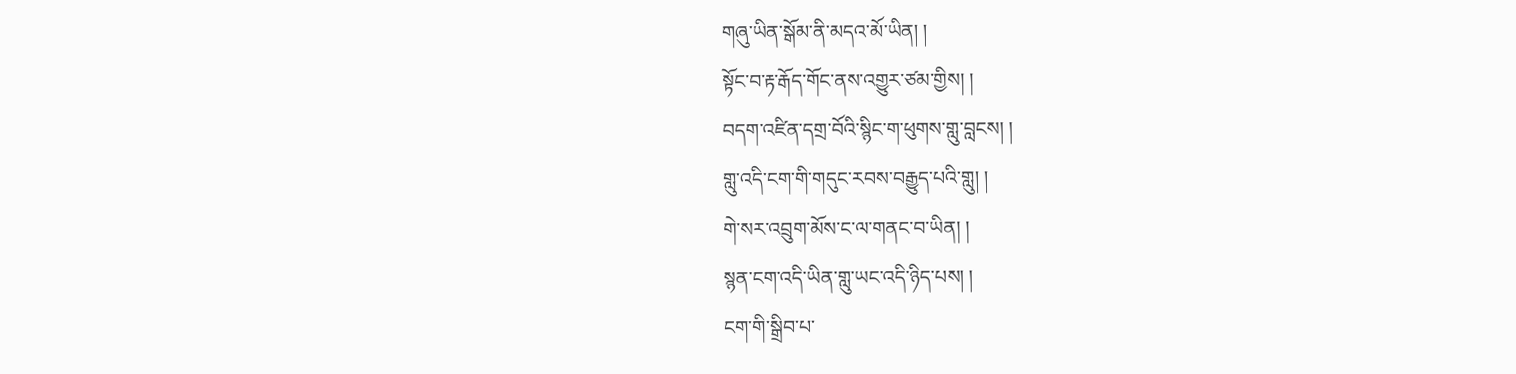གཞུ་ཡིན་སྒོམ་ནི་མདའ་མོ་ཡིན། །
སྟོང་བ་རྟ་རྒོད་གོང་ནས་འགྱུར་ཙམ་གྱིས། །
བདག་འཛིན་དགྲ་བོའི་སྙིང་ག་ཕུགས་གླུ་བླངས། །
གླུ་འདི་ངག་གི་གདུང་རབས་བརྒྱུད་པའི་གླུ། །
གེ་སར་འབྲུག་མོས་ང་ལ་གནང་བ་ཡིན། །
སྙན་ངག་འདི་ཡིན་གླུ་ཡང་འདི་ཉིད་པས། །
ངག་གི་སྒྲིབ་པ་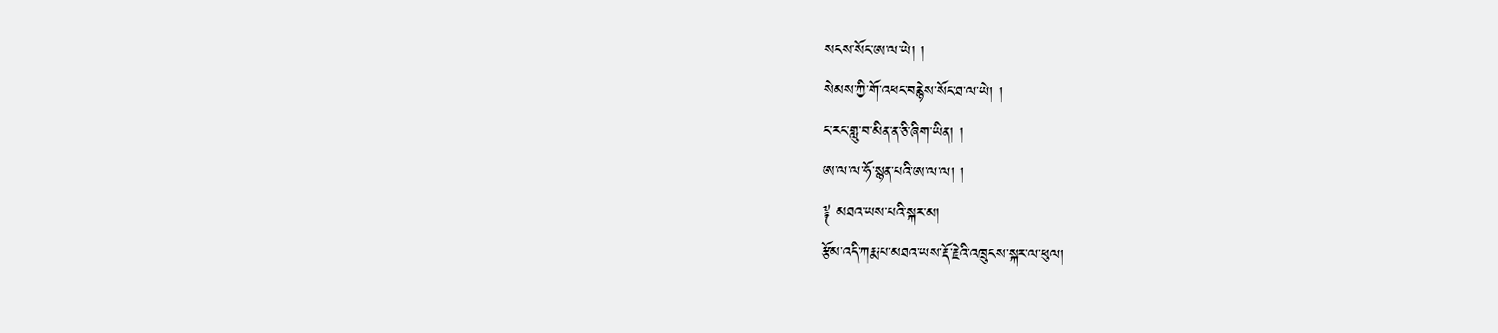སངས་སོང་ཨ་ལ་ཡེ། །
སེམས་ཀྱི་གོ་འཕང་བརྙེས་སོང་ཐ་ལ་ཡེ། །
ང་རང་གླུ་བ་མིན་ན་ཅི་ཞིག་ཡིན། །
ཨ་ལ་ལ་ཧོ་སྙན་པའི་ཨ་ལ་ལ། །
༈ མཐའ་ཡས་པའི་སྐར་མ།
རྩོམ་འདི་ཀརྨ་པ་མཐའ་ཡས་རྡོ་རྗེའི་འཁྲུངས་སྐར་ལ་ཕུལ།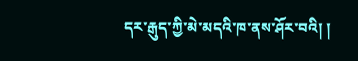དར་རྒུད་ཀྱི་མེ་མདའི་ཁ་ནས་ཤོར་བའི། །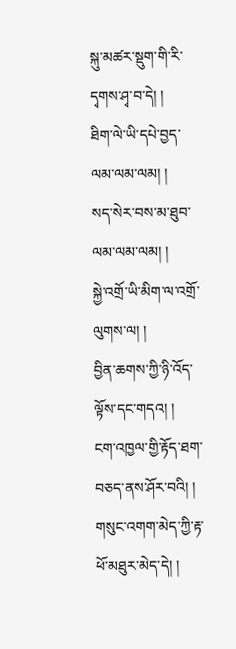སྐུ་མཚར་སྡུག་གི་རི་དྭགས་ཤྭ་བ་དེ། །
ཐིག་ལེ་ཡི་དཔེ་བྱད་ལམ་ལམ་ལམ། །
སད་སེར་བས་མ་ཐུབ་ལམ་ལམ་ལམ། །
སྐྱེ་འགྲོ་ཡི་མིག་ལ་འགྲོ་ལུགས་ལ། །
བྱིན་ཆགས་ཀྱི་ཉི་འོད་ལྟོས་དང་གདའ། །
ངག་འཁྱལ་གྱི་རྟོད་ཐག་བཅད་ནས་ཤོར་བའི། །
གསུང་འགག་མེད་ཀྱི་རྟ་ཕོ་མཐུར་མེད་དེ། །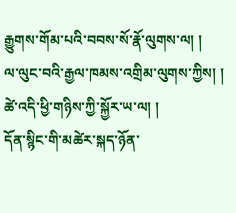རྒྱུགས་གོམ་པའི་བབས་སོ་རྣོ་ལུགས་ལ། །
ལ་ལུང་བའི་རྒྱལ་ཁམས་འགྲིམ་ལུགས་ཀྱིས། །
ཚེ་འདི་ཕྱི་གཉིས་ཀྱི་སྐྱོར་ཡ་ལ། །
དོན་སྙིང་གི་མཚེར་སྐད་ཉོན་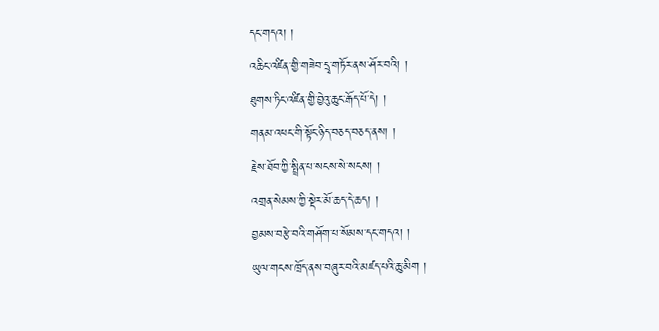དང་གདའ། །
འཆིང་འཛིན་གྱི་གཟེབ་དྲྭ་གཏོར་ནས་ཤོར་བའི། །
ཐུགས་ཏིང་འཛིན་གྱི་བྱེའུ་ཆུང་རྒོད་པོ་དེ། །
གནམ་འཕང་གི་སྟོང་ཉིད་བཅད་བཅད་ནས། །
རྗེས་ཐོབ་ཀྱི་སྤྲིན་པ་སངས་སེ་སངས། །
འགྲན་སེམས་ཀྱི་སྡེར་མོ་ཆད་དེ་ཆད། །
བྱམས་བརྩེ་བའི་གཤོག་པ་སོམས་དང་གདའ། །
ཡུལ་གངས་ཁྲོད་ནས་བཞུར་བའི་མཛད་པའི་ཆུ་མིག །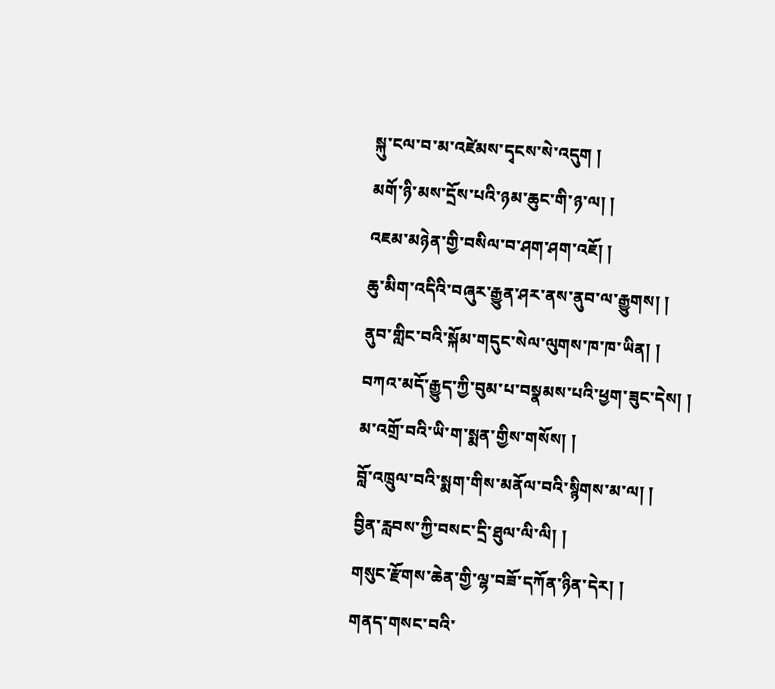སྐུ་ངལ་བ་མ་འཛེམས་དྭངས་སེ་འདུག །
མགོ་ཉི་མས་དྲོས་པའི་ཉམ་ཆུང་གི་ཉ་ལ། །
འཇམ་མཉེན་གྱི་བསིལ་བ་ཤག་ཤག་འཇོ། །
ཆུ་མིག་འདིའི་བཞུར་རྒྱུན་ཤར་ནས་ནུབ་ལ་རྒྱུགས། །
ནུབ་གླིང་བའི་སྐོམ་གདུང་སེལ་ལུགས་ཁ་ཁ་ཡིན། །
བཀའ་མདོ་རྒྱུད་ཀྱི་བུམ་པ་བསྣམས་པའི་ཕྱག་ཟུང་དེས། །
མ་འགྲོ་བའི་ཡི་ག་སྨན་གྱིས་གསོས། །
བློ་འཁྲུལ་བའི་སྨག་གིས་མནོལ་བའི་སྙིགས་མ་ལ། །
བྱིན་རླབས་ཀྱི་བསང་དྲི་ཐུལ་ལི་ལི། །
གསུང་རྫོགས་ཆེན་གྱི་ལྷ་བཟོ་དཀོན་ཉིན་དེར། །
གནད་གསང་བའི་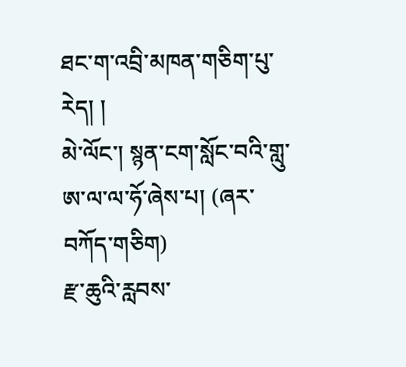ཐང་ག་འབྲི་མཁན་གཅིག་པུ་རེད། །
མེ་ལོང་། སྙན་ངག་སློང་བའི་གླུ་ཨ་ལ་ལ་ཧོ་ཞེས་པ། (ཞར་བཀོད་གཅིག)
རྫ་ཆུའི་རླབས་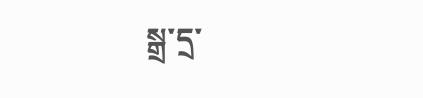སྒྲ་དྲ་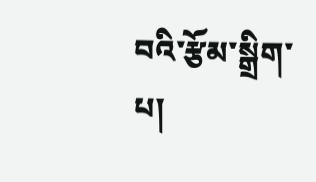བའི་རྩོམ་སྒྲིག་པ།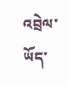འབྲེལ་ཡོད་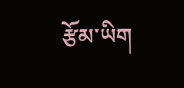རྩོམ་ཡིག